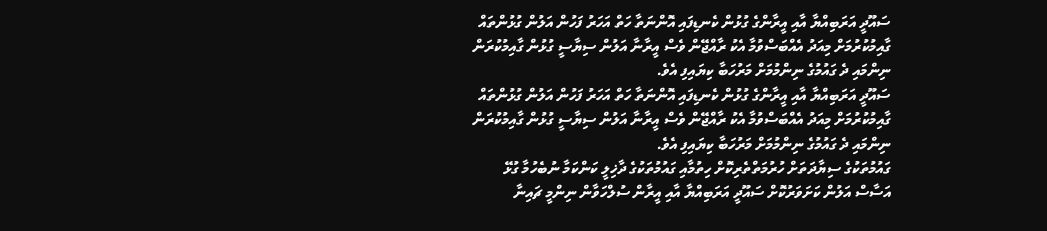ސައޫދީ އަރަބިއްޔާ އާއި އީރާންގެ ގުޅުން ކެނޑިފައި އޮންނަތާ ހަތް އަހަރު ފަހުން އަލުން ގުޅުންތައް ގާއިމުކުރުމަށް މިއަދު އެއްބަސްވުމާ އެކު ރާއްޖޭން ވެސް އީރާނާ އަލުން ސިޔާސީ ގުޅުން ގާއިމުކުރަން ނިންމައި ދެ ގައުމުގެ ނިންމުމަށް މަރުހަބާ ކިޔައިފި އެވެ.
ސައޫދީ އަރަބިއްޔާ އާއި އީރާންގެ ގުޅުން ކެނޑިފައި އޮންނަތާ ހަތް އަހަރު ފަހުން އަލުން ގުޅުންތައް ގާއިމުކުރުމަށް މިއަދު އެއްބަސްވުމާ އެކު ރާއްޖޭން ވެސް އީރާނާ އަލުން ސިޔާސީ ގުޅުން ގާއިމުކުރަން ނިންމައި ދެ ގައުމުގެ ނިންމުމަށް މަރުހަބާ ކިޔައިފި އެވެ.
ގައުމުތަކުގެ ސިޔާދަތަށް ހުރުމަތްތެރިކޮށް ހިތުމާއި ގައުމުތަކުގެ ދާޚިލީ ކަންކަމާ ނުބެހުމާ ގުޅޭ އަސާސް އަލުން ކަށަވަރުކޮށް ސައޫދީ އަރަބިއްޔާ އާއި އީރާން ސުލްހަވާން ނިންމީ ޗައިނާ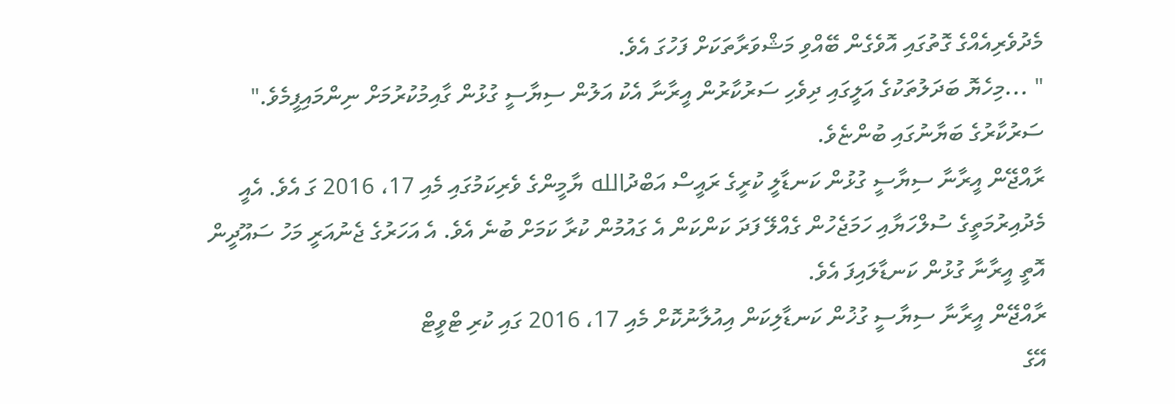މެދުވެރިއެއްގެ ގޮތުގައި އޮވެގެން ބޭއްވި މަޝްވަރާތަކަށް ފަހުގަ އެވެ.
" ...މިހެޔޮ ބަދަލުތަކުގެ އަލީގައި ދިވެހި ސަރުކާރުން އީރާނާ އެކު އަލުން ސިޔާސީ ގުޅުން ގާއިމުކުރުމަށް ނިންމައިފީމެވެ." ސަރުކާރުގެ ބަޔާނުގައި ބުންޏެވެ.
ރާއްޖޭން އީރާނާ ސިޔާސީ ގުޅުން ކަނޑާލީ ކުރީގެ ރައީސް އަބްދުالله ޔާމީންގެ ވެރިކަމުގައި މެއި 17، 2016 ގަ އެވެ. އެއީ މެދުއިރުމަތީގެ ސުލްހަޔާއި ހަމަޖެހުން ގެއްލޭ ފަދަ ކަންކަން އެ ގައުމުން ކުރާ ކަމަށް ބުނެ އެވެ. އެ އަހަރުގެ ޖެނުއަރީ މަހު ސައޫދީން އޮތީ އީރާނާ ގުޅުން ކަނޑާލައިފަ އެވެ.
ރާއްޖޭން އީރާނާ ސިޔާސީ ގުޚުން ކަނޑާލިކަން އިއުލާނުކޮށް މެއި 17، 2016 ގައި ކުރި ޓްވީޓް
އޭގެ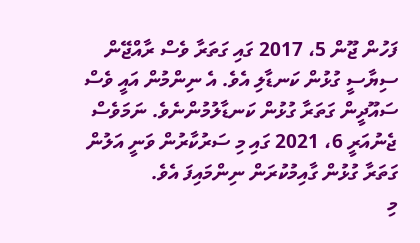ފަހުން ޖޫން 5، 2017 ގައި ގަތަރާ ވެސް ރާއްޖޭން ސިޔާސީ ގުޅުން ކަނޑާލި އެވެ. އެ ނިންމުން އައީ ވެސް ސައޫދީން ގަތަރާ ގުޅުން ކަނޑާލުމުންނެވެ. ނަމަވެސް ޖެނުއަރީ 6، 2021 ގައި މި ސަރުކާރުން ވަނީ އަލުން ގަތަރާ ގުޅުން ގާއިމުކުރަން ނިންމައިފަ އެވެ.
މި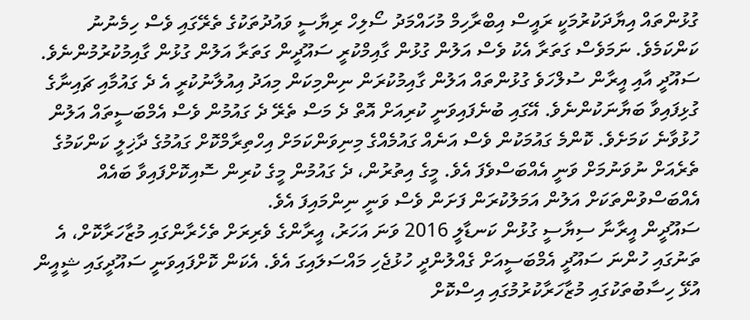ގުޅުންތައް އިޔާދަކުރުމަކީ ރައީސް އިބްރާހިމް މުހައްމަދު ސޯލިހް ރިޔާސީ ވައުދުތަކުގެ ތެރޭގައި ވެސް ހިމެނުނު ކަންކަމެވެ. ނަމަވެސް ގަތަރާ އެކު ވެސް އަލުން ގުޅުން ގާއިމްކުރީ ސައޫދީން ގަތަރާ އަލުން ގުޅުން ގާއިމުކުރުމުންނެވެ.
ސައޫދީ އާއި އީރާން ސުލްހަވެ ގުޅުންތައް އަލުން ގާއިމުކުރަން ނިންމިކަން މިއަދު އިއުލާނުކުރީ އެ ދެ ގައުމާއި ޗައިނާގެ ގުޅިފައިވާ ބަޔާނަކުންނެވެ. އޭގައި ބުނެފައިވަނީ ކުރިއަށް އޮތް ދެ މަސް ތެރޭ ދެ ގައުމުން ވެސް އެމްބަސީތައް އަލުން ހުޅުވާނެ ކަމަށެވެ. ކޮންމެ ގައުމަކުން ވެސް އަނެއް ގައުމެއްގެ މިނިވަންކަމަށް އިހްތިރާމްކޮށް ގައުމުގެ ދާޚިލީ ކަންކަމުގެ ތެރެއަށް ނުވަނުމަށް ވަނީ އެއްބަސްވެފަ އެވެ. މީގެ އިތުރުން، ދެ ގައުމުން މީގެ ކުރިން ސޮއިކޮށްފައިވާ ބައެއް އެއްބަސްވުންތަކަށް އަލުން އަމަލުކުރަން ފަށަން ވެސް ވަނީ ނިންމައިފަ އެވެ.
ސައޫދީން އީރާނާ ސިޔާސީ ގުޅުން ކަނޑާލީ 2016 ވަނަ އަހަރު، އީރާންގެ ވެރިރަށް ތެހެރާންގައި މުޒާހަރާކޮށް، އެ ތަނުގައި ހުންނަ ސައޫދީ އެމްބަސީއަށް ގެއްލުންދީ ހުޅުޖެހި މައްސަލައިގަ އެވެ. އެކަން ކޮށްފައިވަނީ ސައޫދީގައި ޝީއީން އުޅޭ ހިސާބުތަކުގައި މުޒާހަރާކުރުމުގައި އިސްކޮށް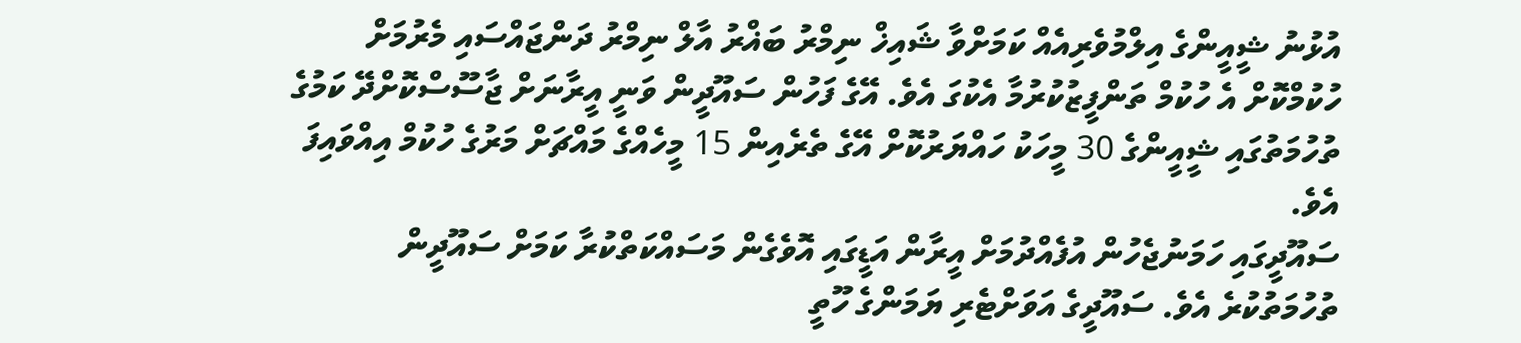އުޅުނު ޝީއީންގެ އިލްމުވެރިއެއް ކަމަށްވާ ޝައިޚް ނިމްރު ބަޣްރު އާލް ނިމްރު ދަންޖައްސައި މެރުމަށް ހުކުމްކޮށް އެ ހުކުމް ތަންފީޒުކުރުމާ އެކުގަ އެވެ. އޭގެ ފަހުން ސައޫދީން ވަނީ އީރާނަށް ޖާސޫސްކޮށްދޭ ކަމުގެ ތުހުމަތުގައި ޝީއީންގެ 30 މީހަކު ހައްޔަރުކޮށް އޭގެ ތެރެއިން 15 މީހެއްގެ މައްޗަށް މަރުގެ ހުކުމް އިއްވައިފަ އެވެ.
ސައޫދީގައި ހަމަނުޖެހުން އުފެއްދުމަށް އީރާން އަޑީގައި އޮވެގެން މަސައްކަތްކުރާ ކަމަށް ސައޫދީން ތުހުމަތުކުރެ އެވެ. ސައޫދީގެ އަވަށްޓެރި ޔަމަންގެ ހޫތީ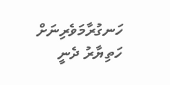ހަނގުރާމަވެރިނަށް ހަތިޔާރު ދެނީ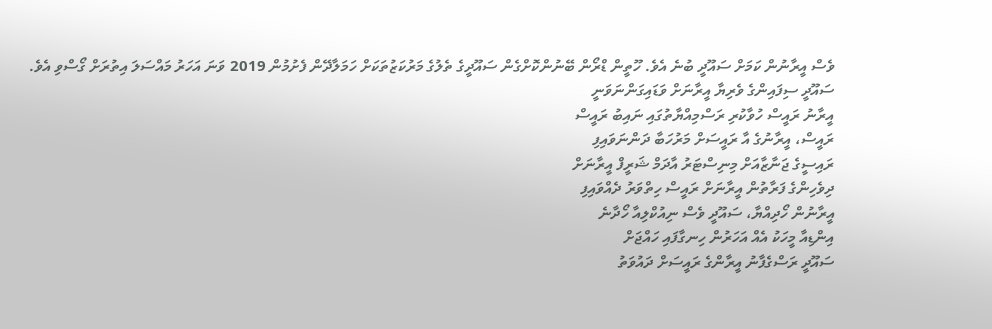ވެސް އީރާނުން ކަމަށް ސައޫދީ ބުނެ އެވެ. ހޫތީން ޑްރޯން ބޭނުންކޮށްގެން ސައޫދީގެ ތެލުގެ މަރުކަޒުތަކަށް ހަމަލާދޭން ފެށުމުން 2019 ވަނަ އަހަރު މައްސަލަ އިތުރަށް ގޯސްވި އެވެ.
ސައޫދީ ސިފައިންގެ ވެރިޔާ އީރާނަށް ވަޑައިގަންނަވަނީ
އީރާނު ރައީސް ހުވާކުރި ރަސްމިއްޔާތުގައި ނައިބު ރައީސް
ރައީސް، އީރާނުގެ އާ ރައީސަށް މަރުހަބާ ދަންނަވައިފި
ރައިސީގެ ޖަނާޒާއަށް މިނިސްޓަރު އާދަމް ޝަރީފް އީރާނަށް
ދިވެހިންގެ ފަރާތުން އީރާނަށް ރައީސް ހިތްވަރު ދެއްވައިފި
އީރާނުން ހޯދިއްޔާ، ސައޫދީ ވެސް ނިއުކްލިއާ ހޯދާނެ
އިންޑިއާ މީހަކު އެއް އަހަރުން ހިނގާފައި ހައްޖަށް
ސައޫދީ ރަސްގެފާނު އީރާންގެ ރައީސަށް ދައުވަތު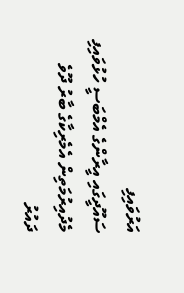އަރުވައިފި
ސައޫދީގައި އީރާންގެ އެމްބަސީ ހުޅުވައިފި
މެދުއިރުމަތިން އެމެރިކާގެ ބާރު ދޫވެ ދައުރު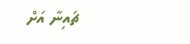ޗައިނާ އަށް